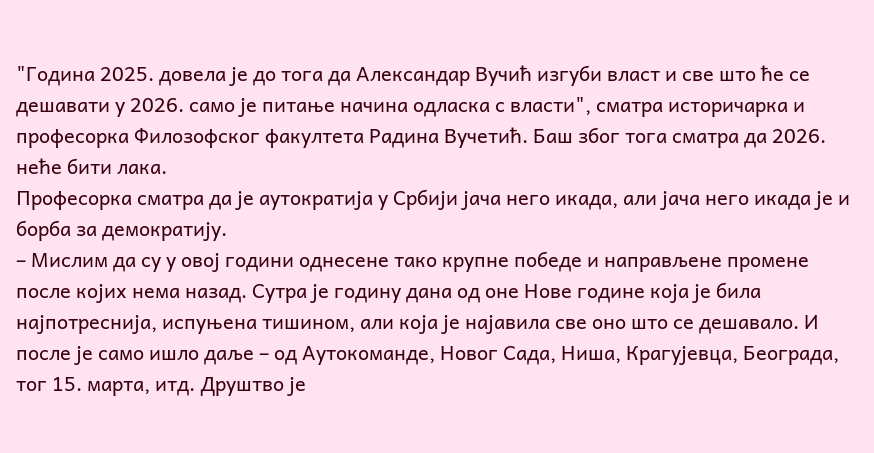"Година 2025. довела је до тога да Александар Вучић изгуби власт и све што ће се дешавати у 2026. само је питање начина одласка с власти", сматра историчарка и професорка Филозофског факултета Радина Вучетић. Баш због тога сматра да 2026. неће бити лака.
Професорка сматра да је аутократија у Србији јача него икада, али јача него икада је и борба за демократију.
– Мислим да су у овој години однесене тако крупне победе и направљене промене после којих нема назад. Сутра је годину дана од оне Нове године која је била најпотреснија, испуњена тишином, али која је најавила све оно што се дешавало. И после је само ишло даље – од Аутокоманде, Новог Сада, Ниша, Крагујевца, Београда, тог 15. марта, итд. Друштво је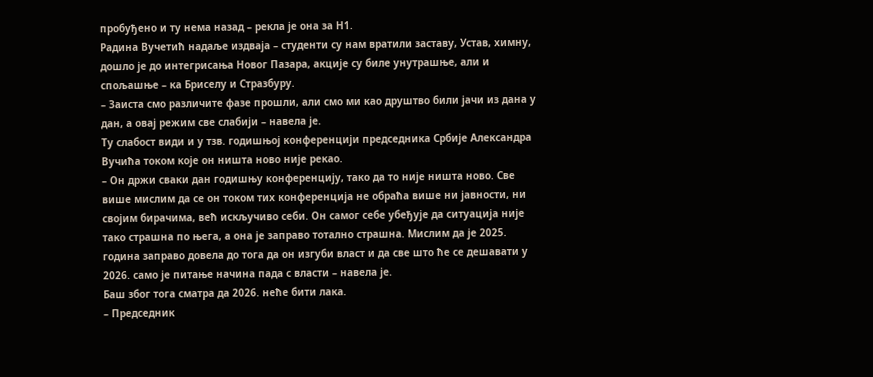пробуђено и ту нема назад – рекла је она за Н1.
Радина Вучетић надаље издваја – студенти су нам вратили заставу, Устав, химну, дошло је до интегрисања Новог Пазара, акције су биле унутрашње, али и спољашње – ка Бриселу и Стразбуру.
– Заиста смо различите фазе прошли, али смо ми као друштво били јачи из дана у дан, а овај режим све слабији – навела је.
Ту слабост види и у тзв. годишњој конференцији председника Србије Александра Вучића током које он ништа ново није рекао.
– Он држи сваки дан годишњу конференцију, тако да то није ништа ново. Све више мислим да се он током тих конференција не обраћа више ни јавности, ни својим бирачима, већ искључиво себи. Он самог себе убеђује да ситуација није тако страшна по њега, а она је заправо тотално страшна. Мислим да је 2025. година заправо довела до тога да он изгуби власт и да све што ће се дешавати у 2026. само је питање начина пада с власти – навела је.
Баш због тога сматра да 2026. неће бити лака.
– Председник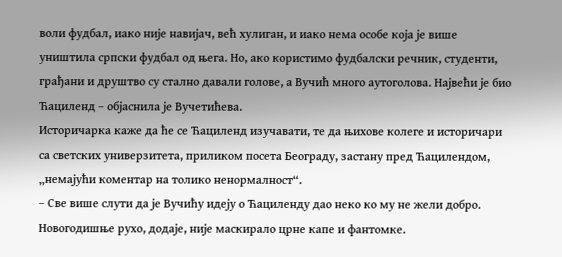воли фудбал, иако није навијач, већ хулиган, и иако нема особе која је више уништила српски фудбал од њега. Но, ако користимо фудбалски речник, студенти, грађани и друштво су стално давали голове, а Вучић много аутоголова. Највећи је био Ћациленд – објаснила је Вучетићева.
Историчарка каже да ће се Ћациленд изучавати, те да њихове колеге и историчари са светских универзитета, приликом посета Београду, застану пред Ћацилендом, „немајући коментар на толико ненормалност“.
– Све више слути да је Вучићу идеју о Ћациленду дао неко ко му не жели добро.
Новогодишње рухо, додаје, није маскирало црне капе и фантомке.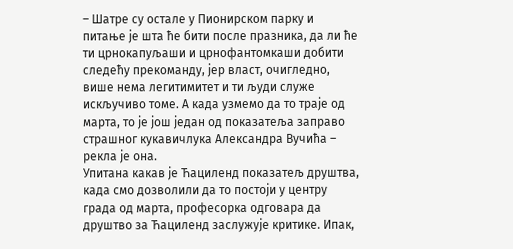– Шатре су остале у Пионирском парку и питање је шта ће бити после празника, да ли ће ти црнокапуљаши и црнофантомкаши добити следећу прекоманду, јер власт, очигледно, више нема легитимитет и ти људи служе искључиво томе. А када узмемо да то траје од марта, то је још један од показатеља заправо страшног кукавичлука Александра Вучића – рекла је она.
Упитана какав је Ћациленд показатељ друштва, када смо дозволили да то постоји у центру града од марта, професорка одговара да друштво за Ћациленд заслужује критике. Ипак,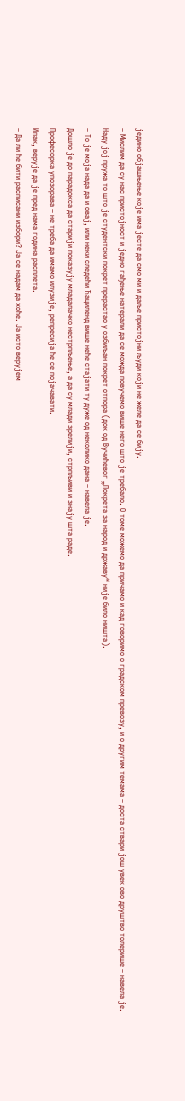једино објашњење које има јесте да смо ми и даље пристојни људи који не желе да се бију.
– Мислим да су нас пристојност и једно гађење натерали да се можда повучемо више него што је требало. О томе можемо да причамо и кад говоримо о градском превозу, и о другим темама – доста ствари још увек ово друштво толерише – навела је.
Наду јој пружа то што је студентски покрет прерастао у озбиљан покрет отпора (док од Вучићевог „Покрета за народ и државу“ није било ништа).
– То је моја нада да и овај, или неки следећи Ћациленд више неће стајати ту дуже од неколико дана – навела је.
Дошло је до парадокса да старији показују младалачко нестрпљење, а да су млади зрелији, стрпљиви и знају шта раде.
Професорка упозорава – не треба да имамо илузије, репресија ће се појачавати.
Ипак, верује да је пред нама година расплета.
– Да ли ће бити расписани избори? Ја се надам да хоће. Ја исто верујем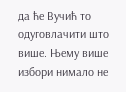да ће Вучић то одуговлачити што више. Њему више избори нимало не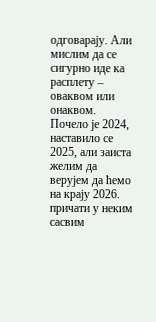одговарају. Али мислим да се сигурно иде ка расплету – оваквом или онаквом. Почело је 2024, наставило се 2025, али заиста желим да верујем да ћемо на крају 2026. причати у неким сасвим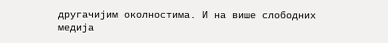другачијим околностима. И на више слободних медија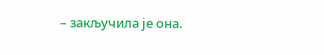– закључила је она.